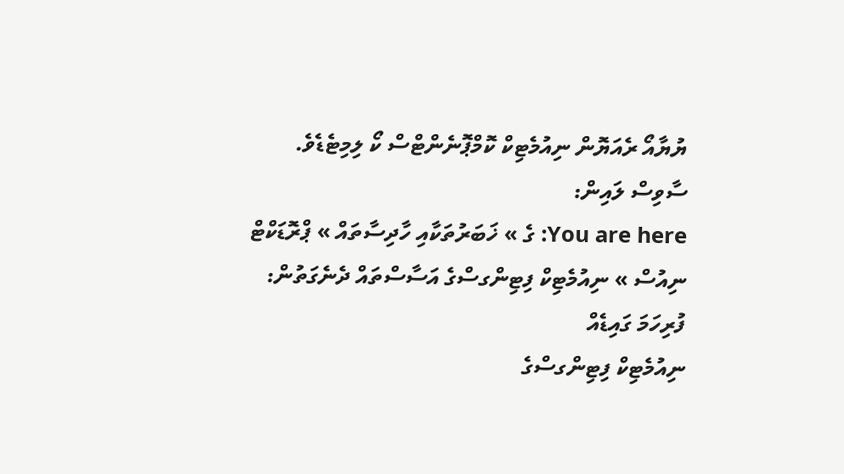ޔުޔާއޯ ރެއަޔޮން ނިއުމެޓިކް ކޮމްޕޮނެންޓްސް ކޯ ލިމިޓެޑެވެ.
ސާވިސް ލައިން:
You are here: ގެ » ޚަބަރުތަކާއި ހާދިސާތައް » ޕްރޮޑަކްޓް ނިއުސް » ނިއުމެޓިކް ފިޓިންގސްގެ އަސާސްތައް ދެނެގަތުން: ފުރިހަމަ ގައިޑެއް
ނިއުމެޓިކް ފިޓިންގސްގެ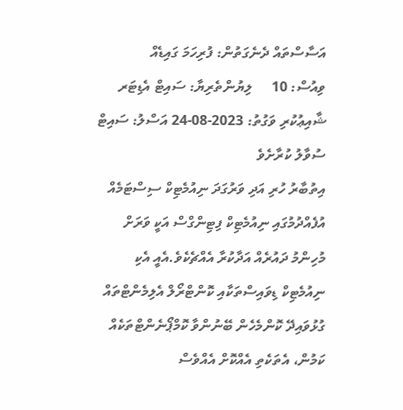އަސާސްތައް ދެނެގަތުން: ފުރިހަމަ ގައިޑެއް
ވިއުސް: 10     ލިޔުންތެރިޔާ: ސައިޓް އެޑިޓަރ ޝާއިޢުކުރި ވަގުތު: 2023-08-24 އަސްލު: ސައިޓް
ސުވާލު ކުރާށެވެ
އިތުބާރު ހުރި އަދި ވަރުގަދަ ނިއުމެޓިކް ސިސްޓަމެއް އުފެއްދުމުގައި ނިއުމެޓިކް ފިޓިންގްސް އަކީ ވަރަށް މުހިންމު ދައުރެއް އަދާކުރާ އެއްޗެކެވެ.އެއީ އެކި ނިއުމެޓިކް ޑިވައިސްތަކާއި ކޮންޓްރޯލް އެލިމެންޓްތައް ގުޅުވައިދޭ ކޮންމެހެން ބޭނުންވާ ކޮމްޕޯނެންޓްތަކެއް ކަމުން، އެތަކެތި އެއްކޮށް އެއްވެސް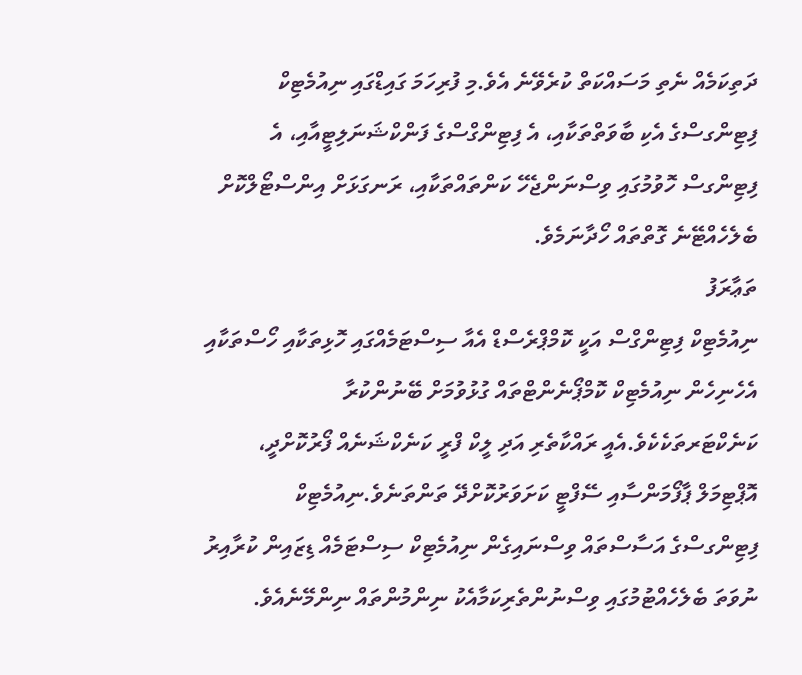ދަތިކަމެއް ނެތި މަސައްކަތް ކުރެވޭނެ އެވެ.މި ފުރިހަމަ ގައިޑްގައި ނިއުމެޓިކް ފިޓިންގސްގެ އެކި ބާވަތްތަކާއި، އެ ފިޓިންގްސްގެ ފަންކްޝަނަލިޓީއާއި، އެ ފިޓިންގސް ހޮވުމުގައި ވިސްނަންޖެހޭ ކަންތައްތަކާއި، ރަނގަޅަށް އިންސްޓޯލްކޮށް ބެލެހެއްޓޭނެ ގޮތްތައް ހޯދާނަމެވެ.
ތަޢާރަފު
ނިއުމެޓިކް ފިޓިންގްސް އަކީ ކޮމްޕްރެސްޑް އެއާ ސިސްޓަމެއްގައި ހޮޅިތަކާއި ހޯސްތަކާއި އެހެނިހެން ނިއުމެޓިކް ކޮމްޕޯނެންޓްތައް ގުޅުވުމަށް ބޭނުންކުރާ ކަނެކްޓަރތަކެކެވެ.އެއީ ރައްކާތެރި އަދި ލީކް ފްރީ ކަނެކްޝަނެއް ފޯރުކޮށްދީ، އޮޕްޓިމަލް ޕާފޯމަންސާއި ސޭފްޓީ ކަށަވަރުކޮށްދޭ ތަންތަނެވެ.ނިއުމެޓިކް ފިޓިންގސްގެ އަސާސްތައް ވިސްނައިގެން ނިއުމެޓިކް ސިސްޓަމެއް ޑިޒައިން ކުރާއިރު ނުވަތަ ބެލެހެއްޓުމުގައި ވިސްނުންތެރިކަމާއެކު ނިންމުންތައް ނިންމޭނެއެވެ.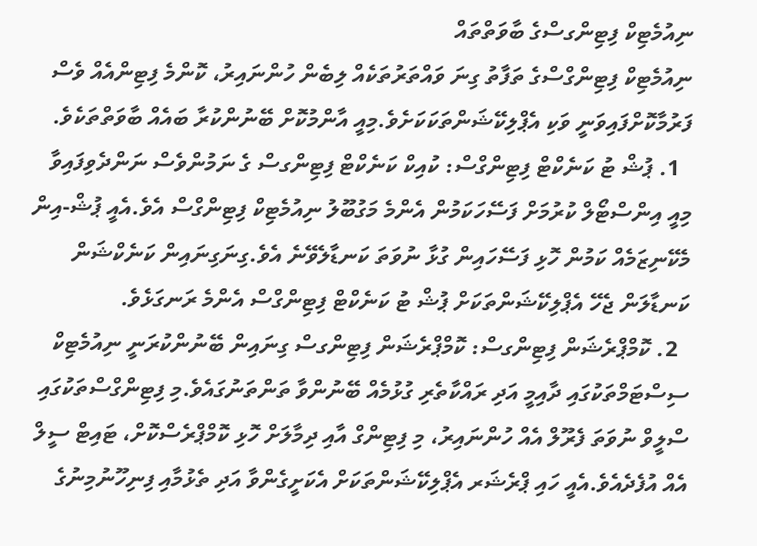ނިއުމެޓިކް ފިޓިންގސްގެ ބާވަތްތައް
ނިއުމެޓިކް ފިޓިންގްސްގެ ތަފާތު ގިނަ ވައްތަރުތަކެއް ލިބެން ހުންނައިރު، ކޮންމެ ފިޓިންއެއް ވެސް ފަރުމާކޮށްފައިވަނީ ވަކި އެޕްލިކޭޝަންތަކަކަށެވެ.މިއީ އާންމުކޮށް ބޭނުންކުރާ ބައެއް ބާވަތްތަކެވެ.
  1. ޕުޝް ޓު ކަނެކްޓް ފިޓިންގްސް: ކުއިކް ކަނެކްޓް ފިޓިންގސް ގެ ނަމުންވެސް ނަންދެވިފައިވާ މިއީ އިންސްޓޯލް ކުރުމަށް ފަސޭހަކަމުން އެންމެ މަގުބޫލު ނިއުމެޓިކް ފިޓިންގްސް އެވެ.އެއީ ޕުޝް-އިން މެކޭނިޒަމެއް ކަމުން ހޮޅި ފަސޭހައިން ގުޅާ ނުވަތަ ކަނޑާލެވޭނެ އެވެ.ގިނަގިނައިން ކަނެކްޝަން ކަނޑާލަން ޖެހޭ އެޕްލިކޭޝަންތަކަށް ޕުޝް ޓު ކަނެކްޓް ފިޓިންގްސް އެންމެ ރަނގަޅެވެ.
  2. ކޮމްޕްރެޝަން ފިޓިންގސް: ކޮމްޕްރެޝަން ފިޓިންގސް ގިނައިން ބޭނުންކުރަނީ ނިއުމެޓިކް ސިސްޓަމްތަކުގައި ދާއިމީ އަދި ރައްކާތެރި ގުޅުމެއް ބޭނުންވާ ތަންތަނުގައެވެ.މި ފިޓިންގްސްތަކުގައި ސްލީވް ނުވަތަ ފެރޫލް އެއް ހުންނައިރު، މި ފިޓިންގް އާއި ދިމާލަށް ހޮޅި ކޮމްޕްރެސްކޮށް، ޓައިޓް ސީލް އެއް އުފެދެއެވެ.އެއީ ހައި ޕްރެޝަރ އެޕްލިކޭޝަންތަކަށް އެކަށީގެންވާ އަދި ތެޅުމާއި ފިނިހޫނުމިނުގެ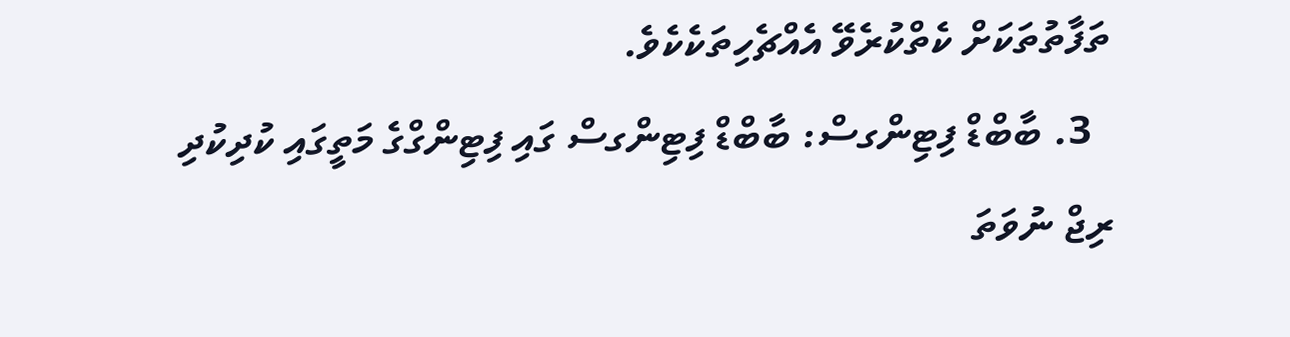ތަފާތުތަކަށް ކެތްކުރެވޭ އެއްޗެހިތަކެކެވެ.
  3. ބާބްޑް ފިޓިންގސް: ބާބްޑް ފިޓިންގސް ގައި ފިޓިންގްގެ މަތީގައި ކުދިކުދި ރިޖް ނުވަތަ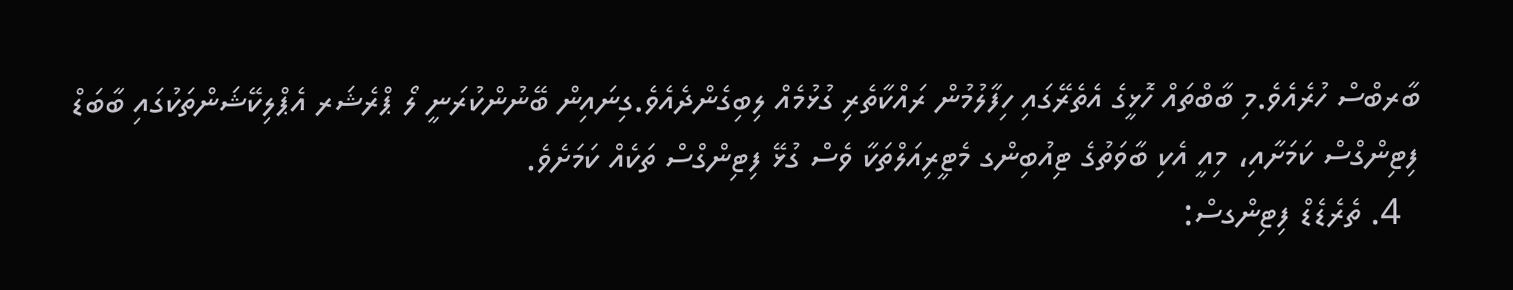ބާރބްސް ހުރެއެވެ.މި ބާބްތައް ހޮޅީގެ އެތެރޭގައި ހިފާލުމުން ރައްކާތެރި ގުޅުމެއް ލިބިގެންދެއެވެ.ގިނައިން ބޭނުންކުރަނީ ލޯ ޕްރެޝަރ އެޕްލިކޭޝަންތަކުގައި ބާބަޑް ފިޓިންގްސް ކަމަށާއި، މިއީ އެކި ބާވަތުގެ ޓިއުބިންގ މެޓީރިއަލްތަކާ ވެސް ގުޅޭ ފިޓިންގްސް ތަކެއް ކަމަށެވެ.
  4. ތެރެޑެޑް ފިޓިންގސް: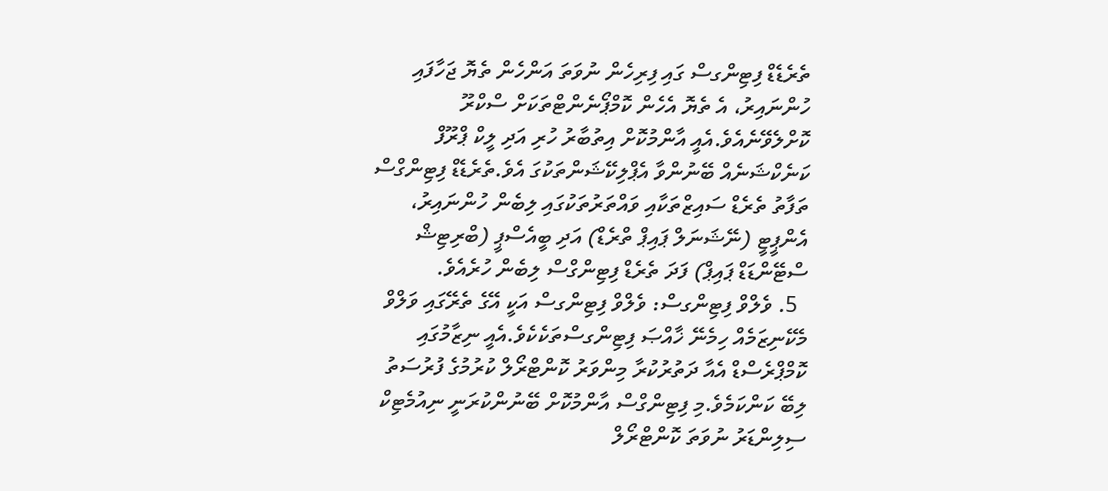ތެރެޑެޑް ފިޓިންގސް ގައި ފިރިހެން ނުވަތަ އަންހެން ތެޔޮ ޖަހާފައި ހުންނައިރު، އެ ތެޔޮ އެހެން ކޮމްޕޯނެންޓްތަކަށް ސްކްރޫ ކޮށްލެވޭނެއެވެ.އެއީ އާންމުކޮށް އިތުބާރު ހުރި އަދި ލީކް ޕްރޫފް ކަނެކްޝަނެއް ބޭނުންވާ އެޕްލިކޭޝަންތަކުގަ އެވެ.ތެރެޑެޑް ފިޓިންގްސް ތަފާތު ތެރެޑް ސައިޒްތަކާއި ވައްތަރުތަކުގައި ލިބެން ހުންނައިރު، އެންޕީޓީ (ނޭޝަނަލް ޕައިޕް ތްރެޑް) އަދި ބީއެސްޕީ (ބްރިޓިޝް ސްޓޭންޑަޑް ޕައިޕް) ފަދަ ތެރެޑް ފިޓިންގްސް ލިބެން ހުރެއެވެ.
  5. ވެލްވް ފިޓިންގސް: ވެލްވް ފިޓިންގސް އަކީ އޭގެ ތެރޭގައި ވަލްވް މެކޭނިޒަމެއް ހިމެނޭ ޚާއްޞަ ފިޓިންގސްތަކެކެވެ.އެއީ ނިޒާމުގައި ކޮމްޕްރެސްޑް އެއާ ދަތުރުކުރާ މިންވަރު ކޮންޓްރޯލް ކުރުމުގެ ފުރުސަތު ލިބޭ ކަންކަމެވެ.މި ފިޓިންގްސް އާންމުކޮށް ބޭނުންކުރަނީ ނިއުމެޓިކް ސިލިންޑަރު ނުވަތަ ކޮންޓްރޯލް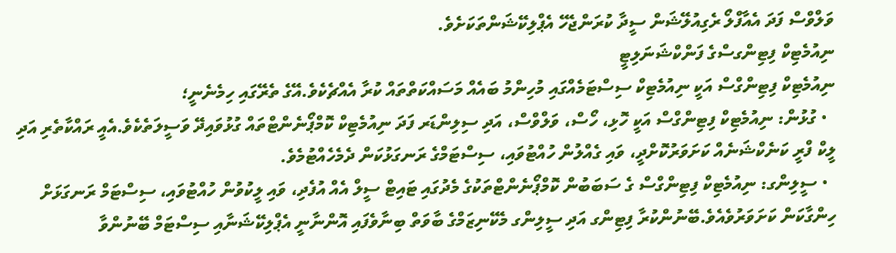ވަލްވްސް ފަދަ އެއާފްލޯ ރެގިއުލޭޝަން ސީދާ ކުރަންޖެހޭ އެޕްލިކޭޝަންތަކަށެވެ.
ނިއުމެޓިކް ފިޓިންގސްގެ ފަންކްޝަނަލިޓީ
ނިއުމެޓިކް ފިޓިންގްސް އަކީ ނިއުމެޓިކް ސިސްޓަމެއްގައި މުހިންމު ބައެއް މަސައްކަތްތައް ކުރާ އެއްޗެކެވެ.އޭގެ ތެރޭގައި ހިމެނެނީ؛
  • ގުޅުން: ނިއުމެޓިކް ފިޓިންގްސް އަކީ ހޮޅި، ހޯސް، ވަލްވްސް، އަދި ސިލިންޑަރ ފަދަ ނިއުމެޓިކް ކޮމްޕޯނެންޓްތައް ގުޅުވައިދޭ ވަސީލަތެކެވެ.އެއީ ރައްކާތެރި އަދި ލީކް ފްރީ ކަނެކްޝަނެއް ކަށަވަރުކޮށްދީ، ވައި ގެއްލުން ހުއްޓުވައި، ސިސްޓަމްގެ ރަނގަޅުކަން ދެމެހެއްޓުމެވެ.
  • ސީލިންގ: ނިއުމެޓިކް ފިޓިންގްސް ގެ ސަބަބުން ކޮމްޕޯނެންޓްތަކުގެ މެދުގައި ޓައިޓް ސީލް އެއް އުފެދި، ވައި ލީކުވުން ހުއްޓުވައި، ސިސްޓަމް ރަނގަޅަށް ހިންގާކަން ކަށަވަރުވެއެވެ.ބޭނުންކުރާ ފިޓިންގ އަދި ސީލިންގ މެކޭނިޒަމްގެ ބާވަތް ބިނާވެފައި އޮންނާނީ އެޕްލިކޭޝަނާއި ސިސްޓަމް ބޭނުންވާ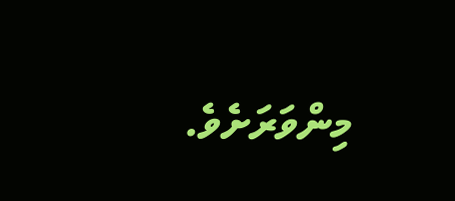މިންވަރަށެވެ.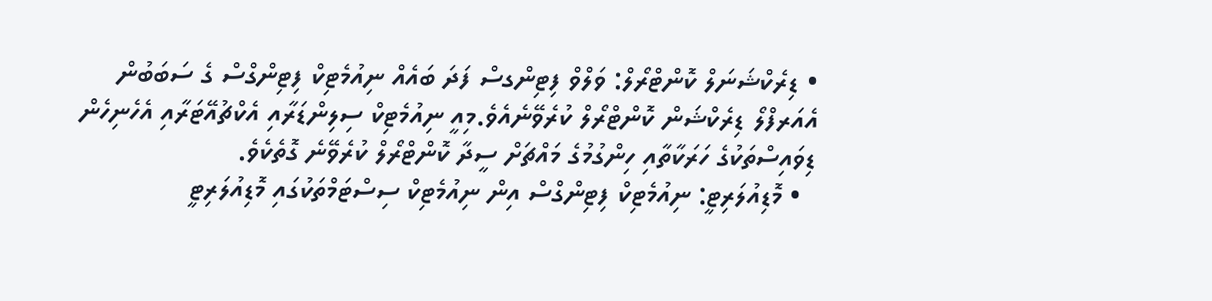• ޑިރެކްޝަނަލް ކޮންޓްރޯލް: ވަލްވް ފިޓިންގސް ފަދަ ބައެއް ނިއުމެޓިކް ފިޓިންގްސް ގެ ސަބަބުން އެއަރފްލޯ ޑިރެކްޝަން ކޮންޓްރޯލް ކުރެވޭނެއެވެ.މިއީ ނިއުމެޓިކް ސިލިންޑަރާއި އެކްޗުއޭޓަރާއި އެހެނިހެން ޑިވައިސްތަކުގެ ހަރަކާތާއި ހިންގުމުގެ މައްޗަށް ސީދާ ކޮންޓްރޯލް ކުރެވޭނެ ގޮތެކެވެ.
  • މޮޑިއުލަރިޓީ: ނިއުމެޓިކް ފިޓިންގްސް އިން ނިއުމެޓިކް ސިސްޓަމްތަކުގައި މޮޑިއުލަރިޓީ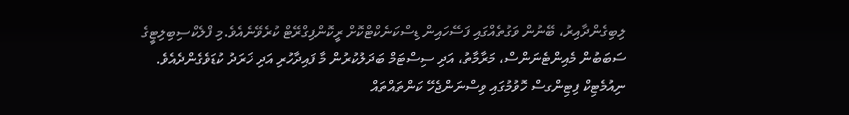ލިބިގެންދާއިރު، ބޭނުން ވަގުތެއްގައި ފަސޭހައިން ޑިސްކަނެކްޓްކޮށް ރީކޮންފިގްރޭޓް ކުރެވޭނެއެވެ.މި ފްލެކްސިބިލިޓީގެ ސަބަބުން މެއިންޓެނަންސް، މަރާމާތު، އަދި ސިސްޓަމް ބަދަލުކުރުން މާ ފައިދާހުރި އަދި ޚަރަދު ކުޑަވެގެންދެއެވެ.
ނިއުމެޓިކް ފިޓިންގސް ހޮވުމުގައި ވިސްނަންޖެހޭ ކަންތައްތައް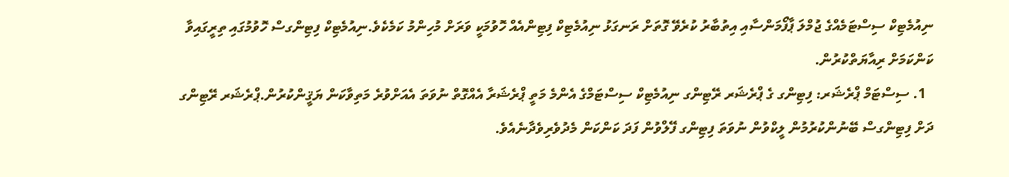ނިއުމެޓިކް ސިސްޓަމެއްގެ ޖުމްލަ ޕާފޯމަންސާއި އިތުބާރު ކުރެވޭ ގޮތަށް ރަނގަޅު ނިއުމެޓިކް ފިޓިންއެއް ހޮވުމަކީ ވަރަށް މުހިންމު ކަމެކެވެ.ނިއުމެޓިކް ފިޓިންގސް ހޮވުމުގައި ތިރީގައިވާ ކަންކަމަށް ރިއާޔަތްކުރުން.
  1. ސިސްޓަމް ޕްރެޝަރ: ފިޓިންގ ގެ ޕްރެޝަރ ރޭޓިންގ ނިއުމެޓިކް ސިސްޓަމްގެ އެންމެ މަތީ ޕްރެޝަރާ އެއްގޮތް ނުވަތަ އެއަށްވުރެ މަތިވާކަން ޔަޤީންކުރުން.ޕްރެޝަރ ރޭޓިންގ ދަށް ފިޓިންގސް ބޭނުންކުރުމުން ލީކްވުން ނުވަތަ ފިޓިންގ ފޭލްވުން ފަދަ ކަންކަން މެދުވެރިވެދާނެއެވެ.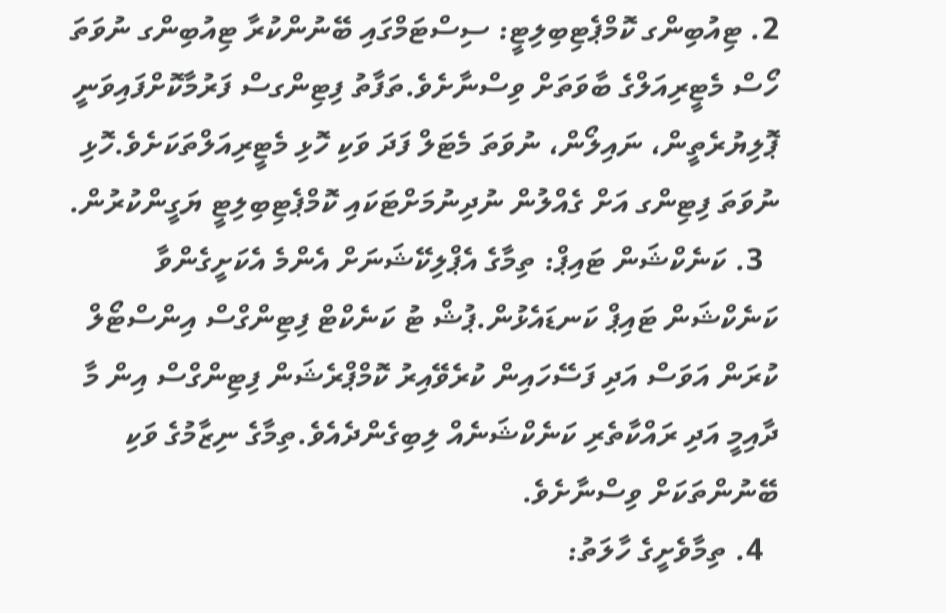2. ޓިއުބިންގ ކޮމްޕެޓިބިލިޓީ: ސިސްޓަމްގައި ބޭނުންކުރާ ޓިއުބިންގ ނުވަތަ ހޯސް މެޓީރިއަލްގެ ބާވަތަށް ވިސްނާށެވެ.ތަފާތު ފިޓިންގސް ފަރުމާކޮށްފައިވަނީ ޕޮލިޔުރެތީން، ނައިލޯން، ނުވަތަ މެޓަލް ފަދަ ވަކި ހޮޅި މެޓީރިއަލްތަކަށެވެ.ހޮޅި ނުވަތަ ފިޓިންގ އަށް ގެއްލުން ނުދިނުމަށްޓަކައި ކޮމްޕެޓިބިލިޓީ ޔަގީންކުރުން.
  3. ކަނެކްޝަން ޓައިޕް: ތިމާގެ އެޕްލިކޭޝަނަށް އެންމެ އެކަށީގެންވާ ކަނެކްޝަން ޓައިޕް ކަނޑައެޅުން.ޕުޝް ޓު ކަނެކްޓް ފިޓިންގްސް އިންސްޓޯލް ކުރަން އަވަސް އަދި ފަސޭހައިން ކުރެވޭއިރު ކޮމްޕްރެޝަން ފިޓިންގްސް އިން މާ ދާއިމީ އަދި ރައްކާތެރި ކަނެކްޝަނެއް ލިބިގެންދެއެވެ.ތިމާގެ ނިޒާމުގެ ވަކި ބޭނުންތަކަށް ވިސްނާށެވެ.
  4. ތިމާވެށީގެ ހާލަތު: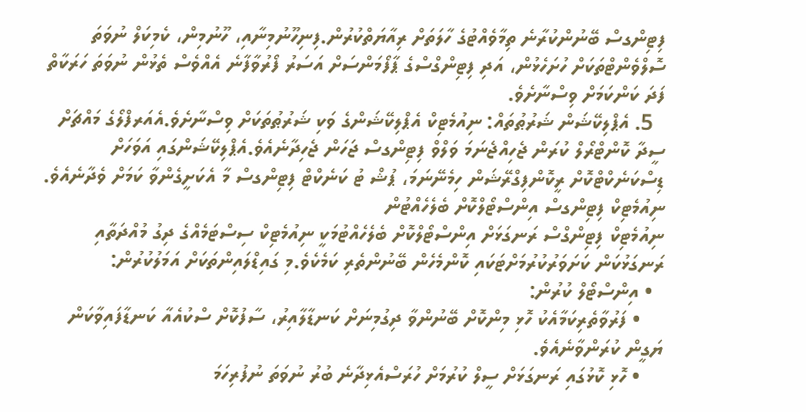ފިޓިންގސް ބޭނުންކުރާނެ ތިމާވެއްޓުގެ ހާލަތަށް ރިއާޔަތްކުރުން.ފިނިހޫނުމިނާއި، ހޫނުމިން، ކެމިކަލް ނުވަތަ ސޮލްވެންޓްތަކަށް ހުށަހެޅުން، އަދި ފިޓިންގްސްގެ ޕާފޯމަންސަށް އަސަރު ފޯރުވާފާނެ އެއްވެސް ތެޅުން ނުވަތަ ހަރަކާތް ފަދަ ކަންކަމަށް ވިސްނާށެވެ.
  5. އެޕްލިކޭޝަން ޝަރުޠުތައް: ނިއުމެޓިކް އެޕްލިކޭޝަންގެ ވަކި ޝަރުޠުތަކަށް ވިސްނާށެވެ.އެއަރފްލޯގެ މައްޗަށް ސީދާ ކޮންޓްރޯލް ކުރަން ޖެހިއްޖެނަމަ ވަލްވް ފިޓިންގސް ޖަހަން ޖެހިދާނެއެވެ.އެޕްލިކޭޝަންގައި އަވަހަށް ޑިސްކަނެކްޓްކޮށް ރީކޮންފިގްރޭޝަން ހިމެނޭނަމަ، ޕުޝް ޓު ކަނެކްޓް ފިޓިންގސް މާ އެކަށީގެންވާ ކަމަށް ވެދާނެއެވެ.
ނިއުމެޓިކް ފިޓިންގސް އިންސްޓޯލްކޮށް ބެލެހެއްޓުން
ނިއުމެޓިކް ފިޓިންގްސް ރަނގަޅަށް އިންސްޓޯލްކޮށް ބެލެހެއްޓުމަކީ ނިއުމެޓިކް ސިސްޓަމެއްގެ ދިގު މުއްދަތާއި ރަނގަޅުކަން ކަށަވަރުކުރުމަށްޓަކައި ކޮންމެހެން ބޭނުންތެރި ކަމެކެވެ.މި ގައިޑްލައިންތަކަށް އަމަލުކުރުން:
  • އިންސްޓޯލް ކުރުން:
    • ފަރުވާތެރިކަމާއެކު ހޮޅި މިންކޮށް ބޭނުންވާ ދިގުމިނަށް ކަނޑާލާއިރު، ސާފުކޮށް ސްކުއެއާ ކަނޑާފައިވާކަން ޔަގީން ކުރަންވާނެއެވެ.
    • ހޮޅި ކޮޅުގައި ރަނގަޅަށް ސީލް ކުރުމަށް ހުރަސްއެޅިދާނެ ބުރު ނުވަތަ ނުފުރިހަމަ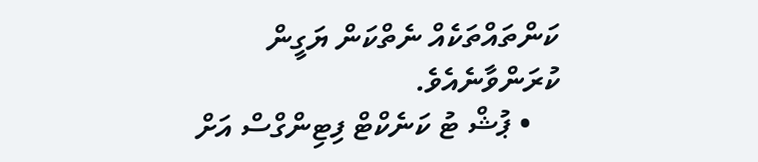ކަންތައްތަކެއް ނެތްކަން ޔަގީން ކުރަންވާނެއެވެ.
    • ޕުޝް ޓު ކަނެކްޓް ފިޓިންގްސް އަށް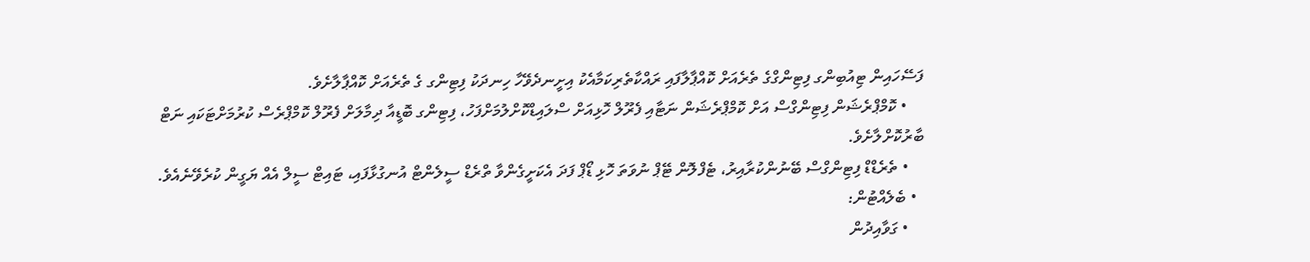ފަސޭހައިން ޓިއުބިންގ ފިޓިންގްގެ ތެރެއަށް ކޮއްޕާލާފައި ރައްކާތެރިކަމާއެކު އިށީނދެވޭހާ ހިނދަކު ފިޓިންގ ގެ ތެރެއަށް ކޮއްޕާލާށެވެ.
    • ކޮމްޕްރެޝަން ފިޓިންގްސް އަށް ކޮމްޕްރެޝަން ނަޓާއި ފެރޫލް ހޮޅިއަށް ސްލައިޑްކޮށްލުމަށްފަހު، ފިޓިންގ ބޮޑީއާ ދިމާލަށް ފެރޫލް ކޮމްޕްރެސް ކުރުމަށްޓަކައި ނަޓް ބާރުކޮށްލާށެވެ.
    • ތެރެޑްޑް ފިޓިންގްސް ބޭނުންކުރާއިރު، ޓެފްލޮން ޓޭޕް ނުވަތަ ހޮޅި ޑޯޕް ފަދަ އެކަށީގެންވާ ތްރެޑް ސީލެންޓް އުނގުޅާފައި، ޓައިޓް ސީލް އެއް ޔަގީން ކުރެވޭނެއެވެ.
  • ބެލެއްޓުން:
    • ގަވާއިދުން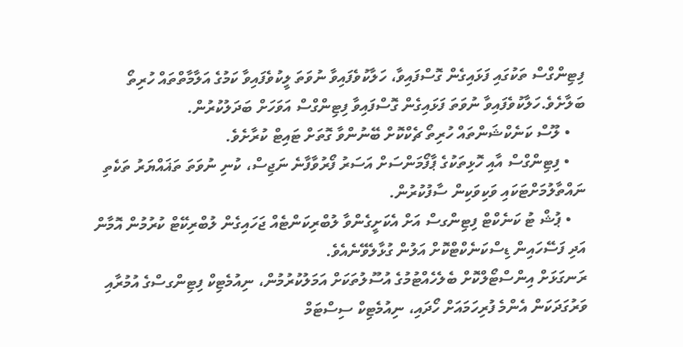ފިޓިންގްސް ތަކުގައި ފަޅައިގެން ގޮސްފައިވާ، ހަލާކުވެފައިވާ ނުވަތަ ލީކުވެފައިވާ ކަމުގެ އަލާމާތްތައް ހުރިތޯ ބަލާށެވެ.ހަލާކުވެފައިވާ ނުވަތަ ފަޅައިގެން ގޮސްފައިވާ ފިޓިންގްސް އަވަހަށް ބަދަލުކުރުން.
    • ލޫސް ކަނެކްޝަންތައް ހުރިތޯ ޗެކްކޮށް ބޭނުންވާ ގޮތަށް ޓައިޓް ކުރާށެވެ.
    • ފިޓިންގްސް އާއި ހޮޅިތަކުގެ ޕާފޯމަންސަށް އަސަރު ފޯރުވާފާނެ ނަޖިސް، ކުނި ނުވަތަ ތަޣައްޔަރު ތަކެތި ނައްތާލުމަށްޓަކައި ވަކިވަކިން ސާފުކުރުން.
    • ޕުޝް ޓު ކަނެކްޓް ފިޓިންގސް އަށް އެކަށީގެންވާ ލުބްރިކަންޓެއް ޖަހައިގެން ލުބްރިކޭޓް ކުރުމުން އޮމާން އަދި ފަސޭހައިން ޑިސްކަނެކްޓްކޮށް އަލުން ގުޅާލެވޭނެއެވެ.
ރަނގަޅަށް އިންސްޓޯލްކޮށް ބެލެހެއްޓުމުގެ އުސޫލުތަކަށް އަމަލުކުރުމުން، ނިއުމެޓިކް ފިޓިންގސްގެ އުމުރާއި ވަރުގަދަކަން އެންމެ ފުރިހަމައަށް ހޯދައި، ނިއުމެޓިކް ސިސްޓަމް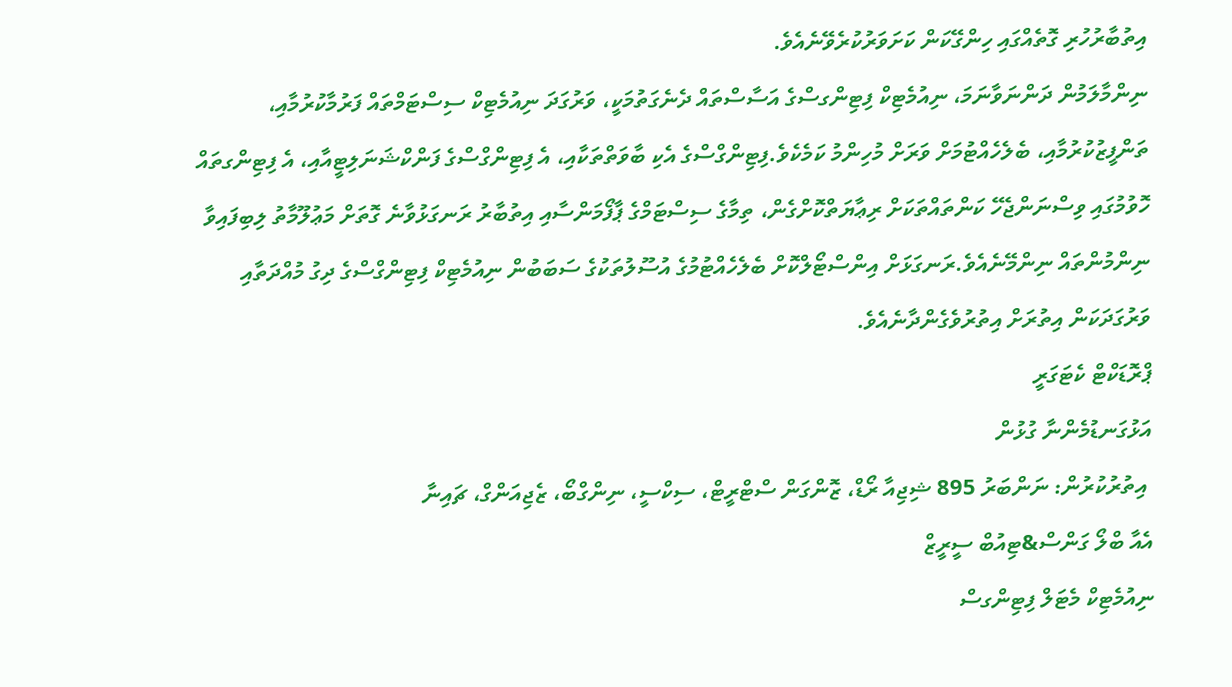އިތުބާރުހުރި ގޮތެއްގައި ހިންގޭކަން ކަށަވަރުކުރެވޭނެއެވެ.
ނިންމާލަމުން ދަންނަވާނަމަ، ނިއުމެޓިކް ފިޓިންގސްގެ އަސާސްތައް ދެނެގަތުމަކީ، ވަރުގަދަ ނިއުމެޓިކް ސިސްޓަމްތައް ފަރުމާކުރުމާއި، ތަންފީޒުކުރުމާއި، ބެލެހެއްޓުމަށް ވަރަށް މުހިންމު ކަމެކެވެ.ފިޓިންގްސްގެ އެކި ބާވަތްތަކާއި، އެ ފިޓިންގްސްގެ ފަންކްޝަނަލިޓީއާއި، އެ ފިޓިންގތައް ހޮވުމުގައި ވިސްނަންޖެހޭ ކަންތައްތަކަށް ރިޢާޔަތްކޮށްގެން، ތިމާގެ ސިސްޓަމްގެ ޕާފޯމަންސާއި އިތުބާރު ރަނގަޅުވާނެ ގޮތަށް މަޢުލޫމާތު ލިބިފައިވާ ނިންމުންތައް ނިންމޭނެއެވެ.ރަނގަޅަށް އިންސްޓޯލްކޮށް ބެލެހެއްޓުމުގެ އުސޫލުތަކުގެ ސަބަބުން ނިއުމެޓިކް ފިޓިންގްސްގެ ދިގު މުއްދަތާއި ވަރުގަދަކަން އިތުރަށް އިތުރުވެގެންދާނެއެވެ.
ޕްރޮޑަކްޓް ކެޓަގަރީ
އަޅުގަނޑުމެންނާ ގުޅުން
 އިތުރުކުރުން: ނަންބަރު 895 ޝިޖިއާ ރޯޑް، ޒޮންގަން ސްޓްރީޓް، ސިކްސީ، ނިންގްބޯ، ޒެޖިއަންގް، ޗައިނާ
އެއާ ބްލޯ ގަންސް&ޓިއުބް ސީރީޒް
ނިއުމެޓިކް މެޓަލް ފިޓިންގސް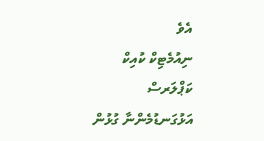އެވެ
ނިއުމެޓިކް ކުއިކް ކަޕްލަރސް
އަޅުގަނޑުމެންނާ ގުޅުން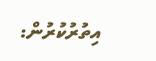އިތުރުކުރުން: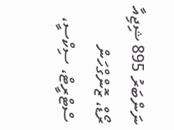ނަންބަރު 895 ޝިޖިއާ ރޯޑް، ޒޮންގްހަން ސްޓްރީޓް، ސިކްސީ،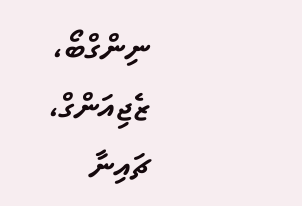ނިންގްބޯ، ޒެޖިއަންގް، ޗައިނާ